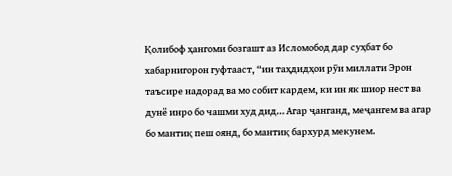Қолибоф ҳангоми бозгашт аз Исломобод дар суҳбат бо хабарнигорон гуфтааст, “ин таҳдидҳои рӯи миллати Эрон таъсире надорад ва мо собит кардем, ки ин як шиор нест ва дунё инро бо чашми худ дид… Агар ҷанганд, меҷангем ва агар бо мантиқ пеш оянд, бо мантиқ бархурд мекунем.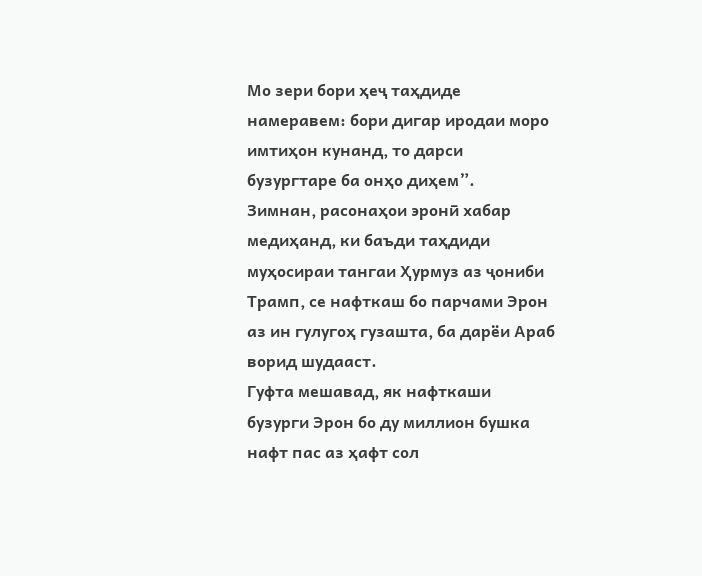Мо зери бори ҳеҷ таҳдиде намеравем: бори дигар иродаи моро имтиҳон кунанд, то дарси бузургтаре ба онҳо диҳем”.
Зимнан, расонаҳои эронӣ хабар медиҳанд, ки баъди таҳдиди муҳосираи тангаи Ҳурмуз аз ҷониби Трамп, се нафткаш бо парчами Эрон аз ин гулугоҳ гузашта, ба дарёи Араб ворид шудааст.
Гуфта мешавад, як нафткаши бузурги Эрон бо ду миллион бушка нафт пас аз ҳафт сол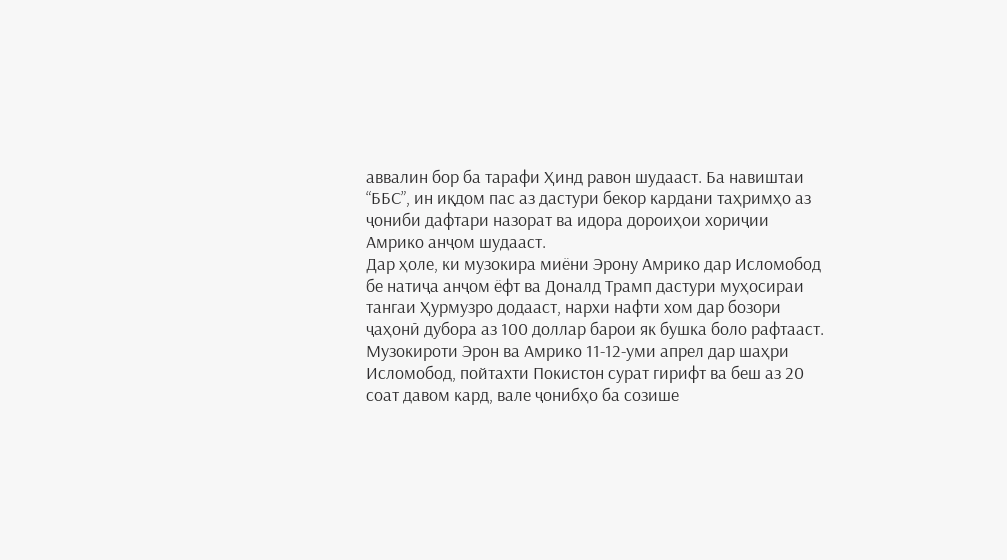аввалин бор ба тарафи Ҳинд равон шудааст. Ба навиштаи “ББС”, ин иқдом пас аз дастури бекор кардани таҳримҳо аз ҷониби дафтари назорат ва идора дороиҳои хориҷии Амрико анҷом шудааст.
Дар ҳоле, ки музокира миёни Эрону Амрико дар Исломобод бе натиҷа анҷом ёфт ва Доналд Трамп дастури муҳосираи тангаи Ҳурмузро додааст, нархи нафти хом дар бозори ҷаҳонӣ дубора аз 100 доллар барои як бушка боло рафтааст.
Музокироти Эрон ва Амрико 11-12-уми апрел дар шаҳри Исломобод, пойтахти Покистон сурат гирифт ва беш аз 20 соат давом кард, вале ҷонибҳо ба созише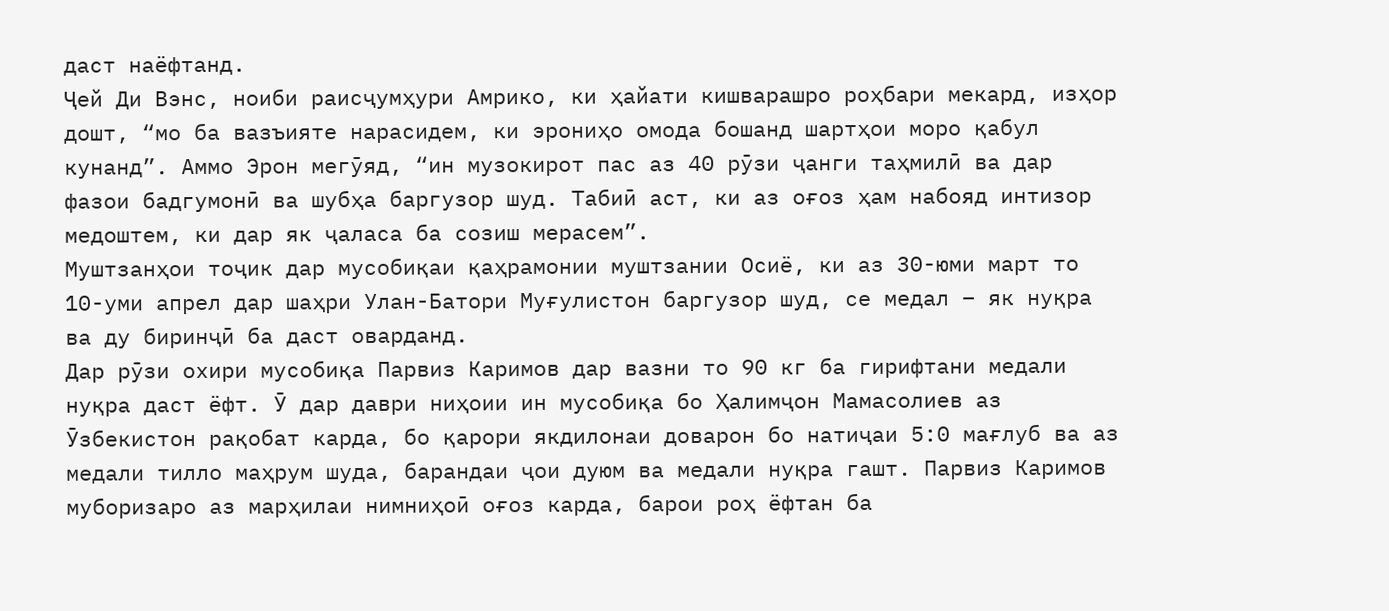даст наёфтанд.
Ҷей Ди Вэнс, ноиби раисҷумҳури Амрико, ки ҳайати кишварашро роҳбари мекард, изҳор дошт, “мо ба вазъияте нарасидем, ки эрониҳо омода бошанд шартҳои моро қабул кунанд”. Аммо Эрон мегӯяд, “ин музокирот пас аз 40 рӯзи ҷанги таҳмилӣ ва дар фазои бадгумонӣ ва шубҳа баргузор шуд. Табиӣ аст, ки аз оғоз ҳам набояд интизор медоштем, ки дар як ҷаласа ба созиш мерасем”.
Муштзанҳои тоҷик дар мусобиқаи қаҳрамонии муштзании Осиё, ки аз 30-юми март то 10-уми апрел дар шаҳри Улан-Батори Муғулистон баргузор шуд, се медал – як нуқра ва ду биринҷӣ ба даст оварданд.
Дар рӯзи охири мусобиқа Парвиз Каримов дар вазни то 90 кг ба гирифтани медали нуқра даст ёфт. Ӯ дар даври ниҳоии ин мусобиқа бо Ҳалимҷон Мамасолиев аз Ӯзбекистон рақобат карда, бо қарори якдилонаи доварон бо натиҷаи 5:0 мағлуб ва аз медали тилло маҳрум шуда, барандаи ҷои дуюм ва медали нуқра гашт. Парвиз Каримов муборизаро аз марҳилаи нимниҳоӣ оғоз карда, барои роҳ ёфтан ба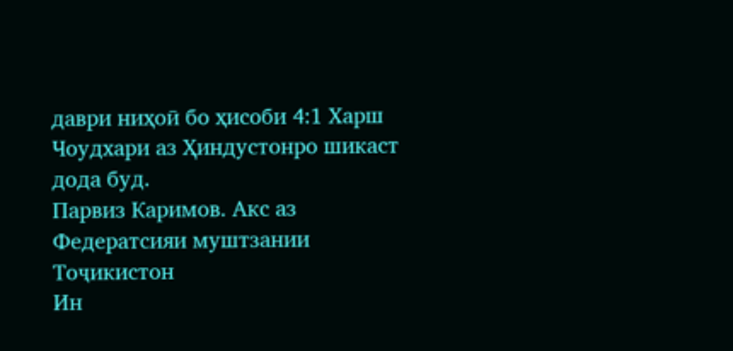даври ниҳоӣ бо ҳисоби 4:1 Харш Чоудхари аз Ҳиндустонро шикаст дода буд.
Парвиз Каримов. Акс аз Федератсияи муштзании Тоҷикистон
Ин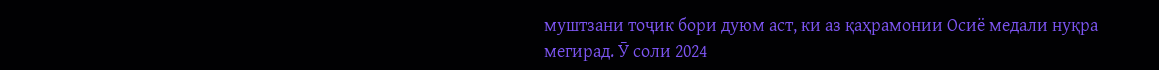муштзани тоҷик бори дуюм аст, ки аз қаҳрамонии Осиё медали нуқра мегирад. Ӯ соли 2024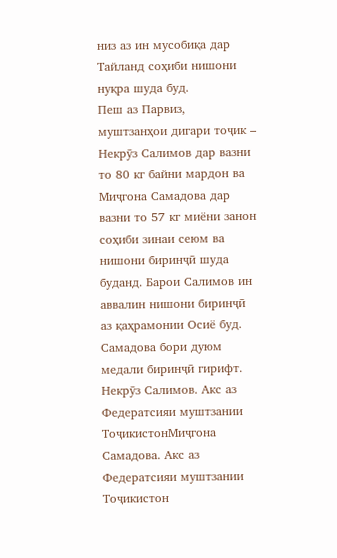низ аз ин мусобиқа дар Тайланд соҳиби нишони нуқра шуда буд.
Пеш аз Парвиз, муштзанҳои дигари тоҷик – Некрӯз Салимов дар вазни то 80 кг байни мардон ва Миҷгона Самадова дар вазни то 57 кг миёни занон соҳиби зинаи сеюм ва нишони биринҷӣ шуда буданд. Барои Салимов ин аввалин нишони биринҷӣ аз қаҳрамонии Осиё буд. Самадова бори дуюм медали биринҷӣ гирифт.
Некрӯз Салимов. Акс аз Федератсияи муштзании ТоҷикистонМиҷгона Самадова. Акс аз Федератсияи муштзании Тоҷикистон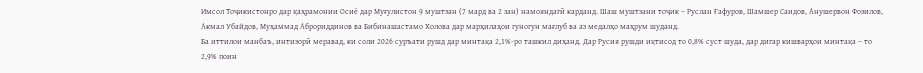Имсол Тоҷикистонро дар қаҳрамонии Осиё дар Муғулистон 9 муштзан (7 мард ва 2 зан) намояндагӣ карданд. Шаш муштзани тоҷик – Руслан Ғафуров, Шамшер Саидов, Анушервон Фозилов, Акмал Убайдов, Муҳаммад Аброриддинов ва Бибинашастамо Холова дар марҳилаҳои гуногун мағлуб ва аз медалҳо маҳрум шуданд.
Ба иттилои манбаъ, интизорӣ меравад, ки соли 2026 суръати рушд дар минтақа 2,1%-ро ташкил диҳанд. Дар Русия рушди иқтисод то 0,8% суст шуда, дар дигар кишварҳои минтақа – то 2,9% поин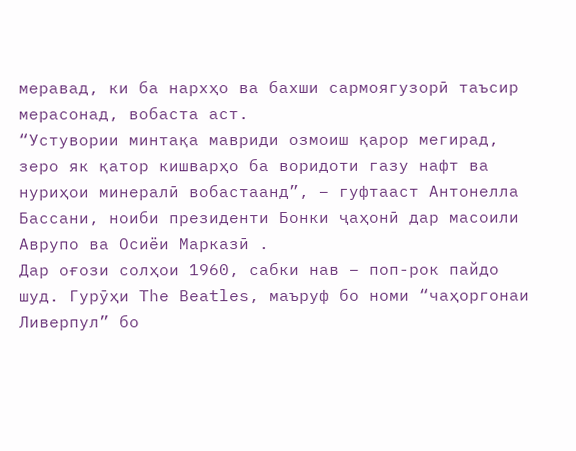меравад, ки ба нархҳо ва бахши сармоягузорӣ таъсир мерасонад, вобаста аст.
“Устувории минтақа мавриди озмоиш қарор мегирад, зеро як қатор кишварҳо ба воридоти газу нафт ва нуриҳои минералӣ вобастаанд”, – гуфтааст Антонелла Бассани, ноиби президенти Бонки ҷаҳонӣ дар масоили Аврупо ва Осиёи Марказӣ .
Дар оғози солҳои 1960, сабки нав – поп-рок пайдо шуд. Гурӯҳи The Beatles, маъруф бо номи “чаҳоргонаи Ливерпул” бо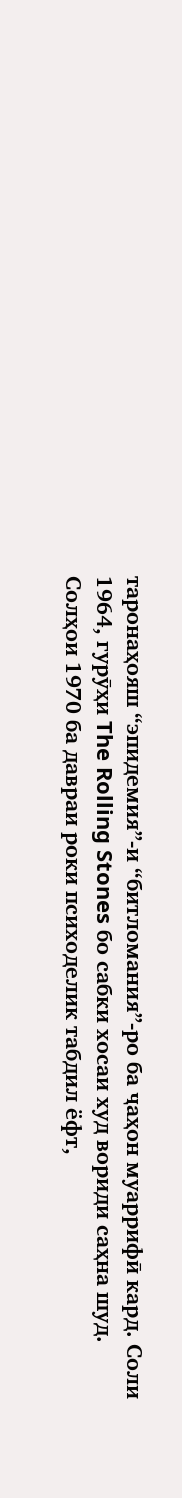таронаҳояш “эпидемия”-и “битломания”-ро ба ҷаҳон муаррифӣ кард. Соли 1964, гурӯҳи The Rolling Stones бо сабки хосаи худ вориди саҳна шуд. Солҳои 1970 ба давраи роки психоделик табдил ёфт,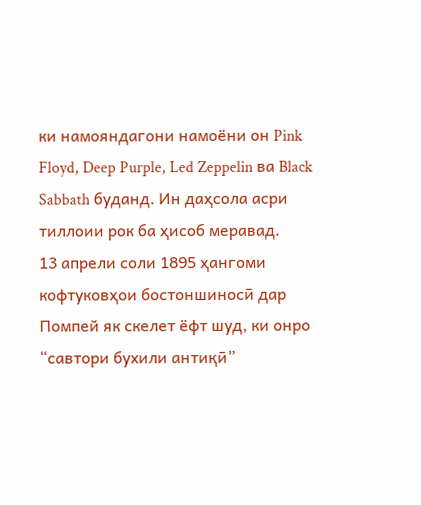ки намояндагони намоёни он Pink Floyd, Deep Purple, Led Zeppelin ва Black Sabbath буданд. Ин даҳсола асри тиллоии рок ба ҳисоб меравад.
13 апрели соли 1895 ҳангоми кофтуковҳои бостоншиносӣ дар Помпей як скелет ёфт шуд, ки онро “савтори бухили антиқӣ”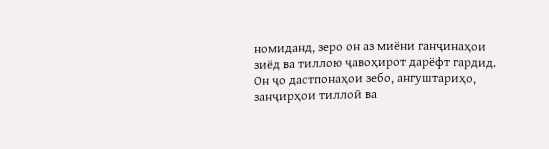номиданд, зеро он аз миёни ганҷинаҳои зиёд ва тиллою ҷавоҳирот дарёфт гардид.
Он ҷо дастпонаҳои зебо, ангуштариҳо, занҷирҳои тиллоӣ ва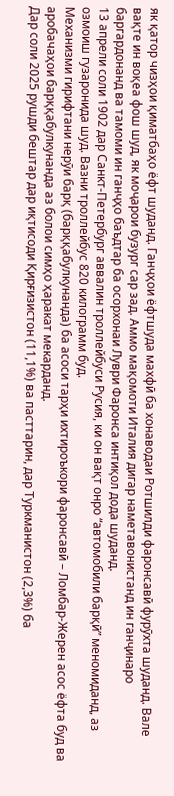як қатор чизҳои қиматбаҳо ёфт шуданд. Ганҷҳои ёфтшуда махфӣ ба хонаводаи Ротшилди фаронсавӣ фурӯхта шуданд. Вале вақте ин воқеа фош шуд, як моҷарои бузург сар зад. Аммо мақомоти Италия дигар наметавонистанд ин ганҷинаро баргардонанд ва тамоми ин ганҷҳо баъдтар ба осорхонаи Луври Фаронса интиқол дода шуданд.
13 апрели соли 1902 дар Санкт-Петербург аввалин троллейбуси Русия, ки он вақт онро “автомобили барқӣ” меномиданд, аз озмоиш гузаронида шуд. Вазни троллейбус 820 килограмм буд.
Механизми гирифтани нерӯи барқ (барққабулкунанда) ба асоси тарҳи ихтироъкори фаронсавӣ – Ломбар-Жерен асос ёфта буд ва аробачаҳои барққабулкунанда аз болои симҳо ҳаракат мекарданд.
Дар соли 2025 рушди бештар дар иқтисоди Қирғизистон (11,1%) ва пасттарин, дар Туркманистон (2,3%) ба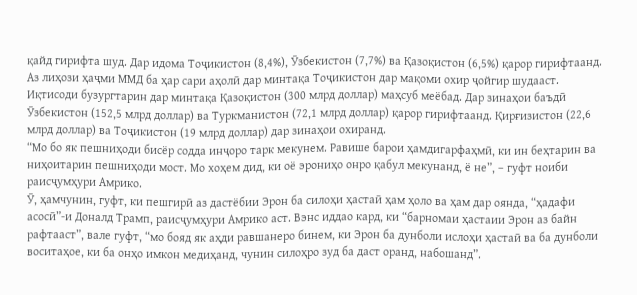қайд гирифта шуд. Дар идома Тоҷикистон (8,4%), Ӯзбекистон (7,7%) ва Қазоқистон (6,5%) қарор гирифтаанд. Аз лиҳози ҳаҷми ММД ба ҳар сари аҳолӣ дар минтақа Тоҷикистон дар мақоми охир ҷойгир шудааст.
Иқтисоди бузургтарин дар минтақа Қазоқистон (300 млрд доллар) маҳсуб меёбад. Дар зинаҳои баъдӣ Ӯзбекистон (152,5 млрд доллар) ва Туркманистон (72,1 млрд доллар) қарор гирифтаанд. Қирғизистон (22,6 млрд доллар) ва Тоҷикистон (19 млрд доллар) дар зинаҳои охиранд.
“Мо бо як пешниҳоди бисёр содда инҷоро тарк мекунем. Равише барои ҳамдигарфаҳмӣ, ки ин беҳтарин ва ниҳоитарин пешниҳоди мост. Мо хоҳем дид, ки оё эрониҳо онро қабул мекунанд, ё не”, – гуфт ноиби раисҷумҳури Амрико.
Ӯ, ҳамчунин, гуфт, ки пешгирӣ аз дастёбии Эрон ба силоҳи ҳастаӣ ҳам ҳоло ва ҳам дар оянда, “ҳадафи асосӣ”-и Доналд Трамп, раисҷумҳури Амрико аст. Вэнс иддао кард, ки “барномаи ҳастаии Эрон аз байн рафтааст”, вале гуфт, “мо бояд як аҳди равшанеро бинем, ки Эрон ба дунболи ислоҳи ҳастаӣ ва ба дунболи воситаҳое, ки ба онҳо имкон медиҳанд, чунин силоҳро зуд ба даст оранд, набошанд”.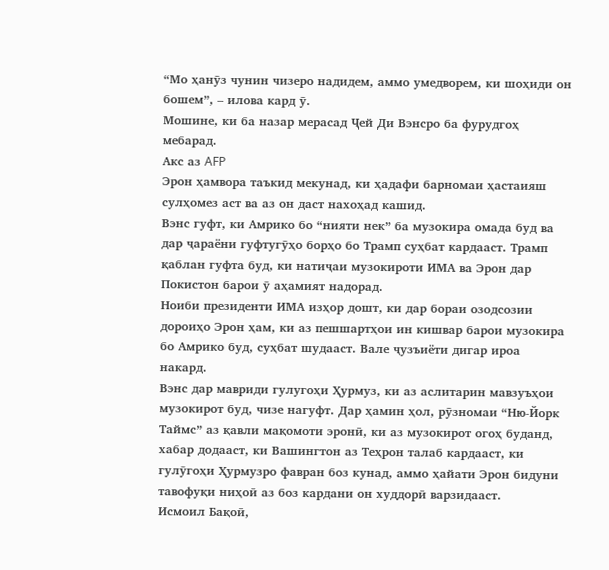“Мо ҳанӯз чунин чизеро надидем, аммо умедворем, ки шоҳиди он бошем”, – илова кард ӯ.
Мошине, ки ба назар мерасад Ҷей Ди Вэнсро ба фурудгоҳ мебарад.
Акс аз AFP
Эрон ҳамвора таъкид мекунад, ки ҳадафи барномаи ҳастаияш сулҳомез аст ва аз он даст нахоҳад кашид.
Вэнс гуфт, ки Амрико бо “нияти нек” ба музокира омада буд ва дар ҷараёни гуфтугӯҳо борҳо бо Трамп суҳбат кардааст. Трамп қаблан гуфта буд, ки натиҷаи музокироти ИМА ва Эрон дар Покистон барои ӯ аҳамият надорад.
Ноиби президенти ИМА изҳор дошт, ки дар бораи озодсозии дороиҳо Эрон ҳам, ки аз пешшартҳои ин кишвар барои музокира бо Амрико буд, суҳбат шудааст. Вале ҷузъиёти дигар ироа накард.
Вэнс дар мавриди гулугоҳи Ҳурмуз, ки аз аслитарин мавзуъҳои музокирот буд, чизе нагуфт. Дар ҳамин ҳол, рӯзномаи “Ню-Йорк Таймс” аз қавли мақомоти эронӣ, ки аз музокирот огоҳ буданд, хабар додааст, ки Вашингтон аз Теҳрон талаб кардааст, ки гулӯгоҳи Ҳурмузро фавран боз кунад, аммо ҳайати Эрон бидуни тавофуқи ниҳоӣ аз боз кардани он худдорӣ варзидааст.
Исмоил Бақоӣ,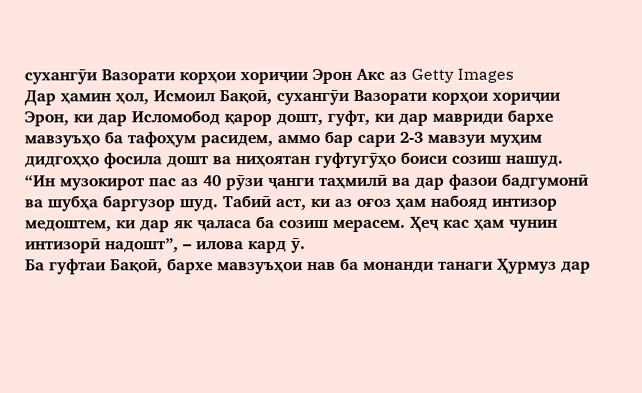сухангӯи Вазорати корҳои хориҷии Эрон Акс аз Getty Images
Дар ҳамин ҳол, Исмоил Бақоӣ, сухангӯи Вазорати корҳои хориҷии Эрон, ки дар Исломобод қарор дошт, гуфт, ки дар мавриди бархе мавзуъҳо ба тафоҳум расидем, аммо бар сари 2-3 мавзуи муҳим дидгоҳҳо фосила дошт ва ниҳоятан гуфтугӯҳо боиси созиш нашуд.
“Ин музокирот пас аз 40 рӯзи ҷанги таҳмилӣ ва дар фазои бадгумонӣ ва шубҳа баргузор шуд. Табиӣ аст, ки аз оғоз ҳам набояд интизор медоштем, ки дар як ҷаласа ба созиш мерасем. Ҳеҷ кас ҳам чунин интизорӣ надошт”, – илова кард ӯ.
Ба гуфтаи Бақоӣ, бархе мавзуъҳои нав ба монанди танаги Ҳурмуз дар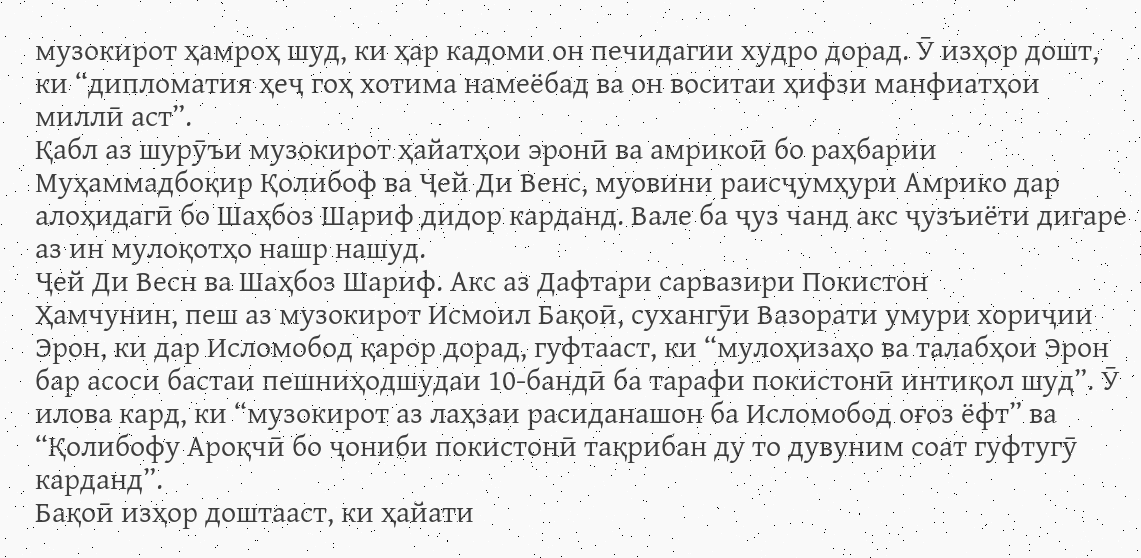музокирот ҳамроҳ шуд, ки ҳар кадоми он печидагии худро дорад. Ӯ изҳор дошт, ки “дипломатия ҳеҷ гоҳ хотима намеёбад ва он воситаи ҳифзи манфиатҳои миллӣ аст”.
Қабл аз шурӯъи музокирот ҳайатҳои эронӣ ва амрикоӣ бо раҳбарии Муҳаммадбоқир Қолибоф ва Ҷей Ди Венс, муовини раисҷумҳури Амрико дар алоҳидагӣ бо Шаҳбоз Шариф дидор карданд. Вале ба ҷуз чанд акс ҷузъиёти дигаре аз ин мулоқотҳо нашр нашуд.
Ҷей Ди Весн ва Шаҳбоз Шариф. Акс аз Дафтари сарвазири Покистон
Ҳамчунин, пеш аз музокирот Исмоил Бақоӣ, сухангӯи Вазорати умури хориҷии Эрон, ки дар Исломобод қарор дорад, гуфтааст, ки “мулоҳизаҳо ва талабҳои Эрон бар асоси бастаи пешниҳодшудаи 10-бандӣ ба тарафи покистонӣ интиқол шуд”. Ӯ илова кард, ки “музокирот аз лаҳзаи расиданашон ба Исломобод оғоз ёфт” ва “Қолибофу Ароқчӣ бо ҷониби покистонӣ тақрибан ду то дувуним соат гуфтугӯ карданд”.
Бақоӣ изҳор доштааст, ки ҳайати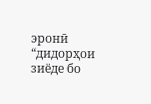эронӣ “дидорҳои зиёде бо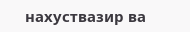нахуствазир ва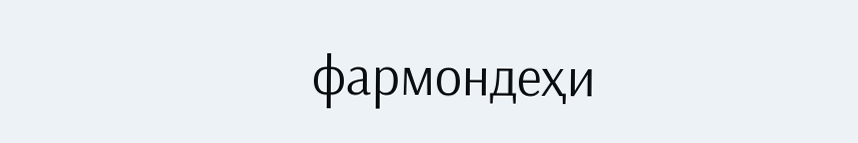фармондеҳи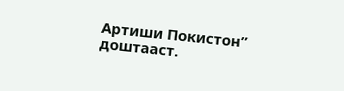Артиши Покистон” доштааст.